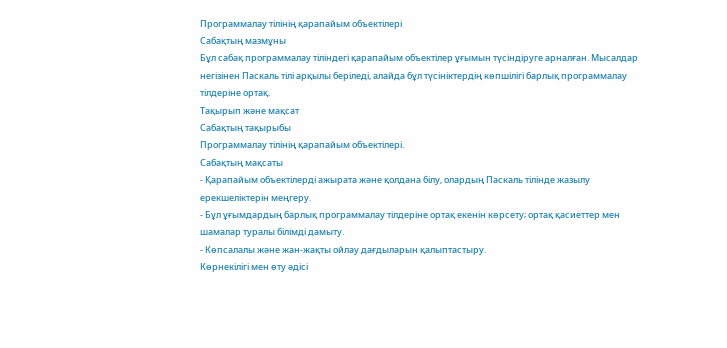Программалау тілінің қарапайым объектілері
Сабақтың мазмұны
Бұл сабақ программалау тіліндегі қарапайым объектілер ұғымын түсіндіруге арналған. Мысалдар негізінен Паскаль тілі арқылы беріледі, алайда бұл түсініктердің көпшілігі барлық программалау тілдеріне ортақ.
Тақырып және мақсат
Сабақтың тақырыбы
Программалау тілінің қарапайым объектілері.
Сабақтың мақсаты
- Қарапайым объектілерді ажырата және қолдана білу, олардың Паскаль тілінде жазылу ерекшеліктерін меңгеру.
- Бұл ұғымдардың барлық программалау тілдеріне ортақ екенін көрсету; ортақ қасиеттер мен шамалар туралы білімді дамыту.
- Көпсалалы және жан-жақты ойлау дағдыларын қалыптастыру.
Көрнекілігі мен өту әдісі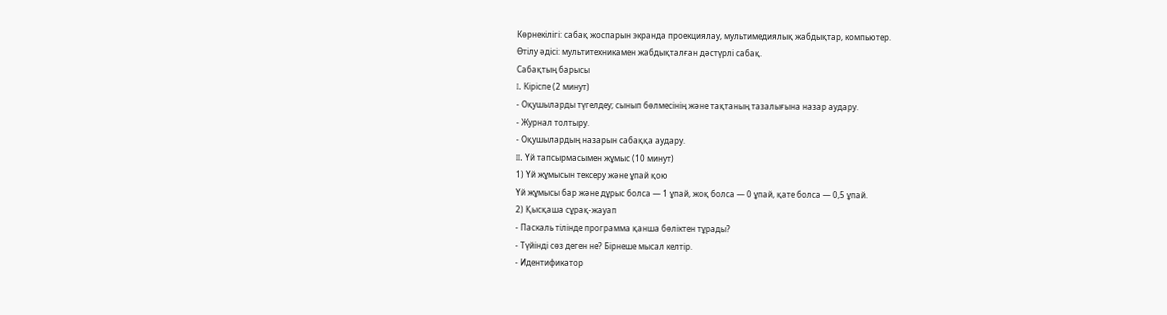Көрнекілігі: сабақ жоспарын экранда проекциялау, мультимедиялық жабдықтар, компьютер.
Өтілу әдісі: мультитехникамен жабдықталған дәстүрлі сабақ.
Сабақтың барысы
I. Кіріспе (2 минут)
- Оқушыларды түгелдеу; сынып бөлмесінің және тақтаның тазалығына назар аудару.
- Журнал толтыру.
- Оқушылардың назарын сабаққа аудару.
II. Үй тапсырмасымен жұмыс (10 минут)
1) Үй жұмысын тексеру және ұпай қою
Үй жұмысы бар және дұрыс болса — 1 ұпай, жоқ болса — 0 ұпай, қате болса — 0,5 ұпай.
2) Қысқаша сұрақ-жауап
- Паскаль тілінде программа қанша бөліктен тұрады?
- Түйінді сөз деген не? Бірнеше мысал келтір.
- Идентификатор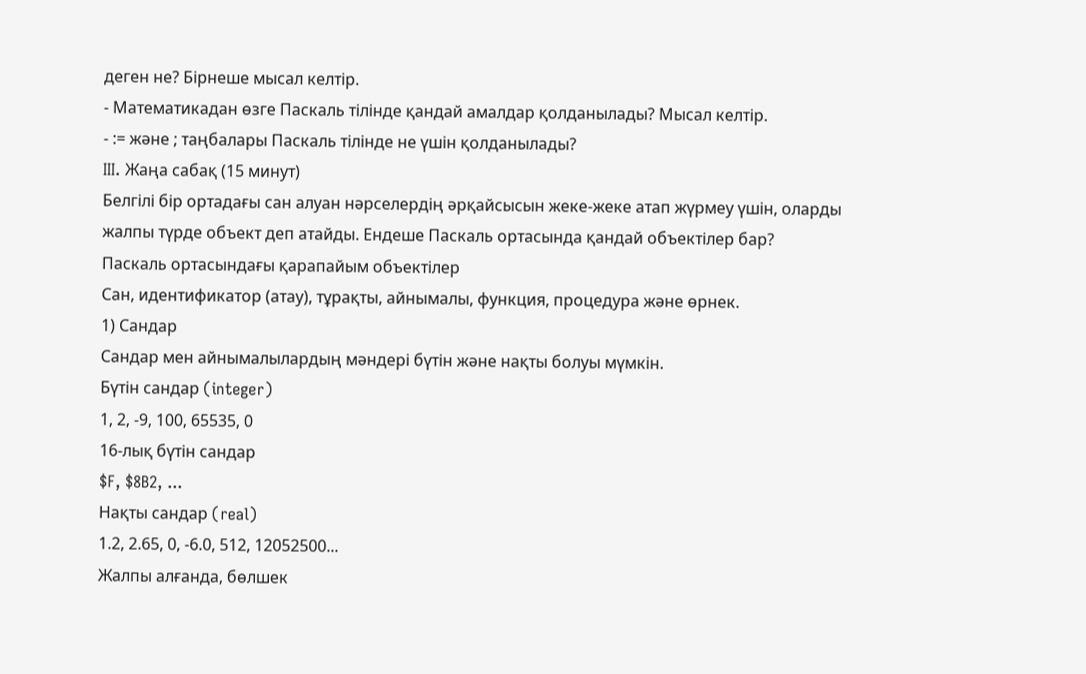деген не? Бірнеше мысал келтір.
- Математикадан өзге Паскаль тілінде қандай амалдар қолданылады? Мысал келтір.
- := және ; таңбалары Паскаль тілінде не үшін қолданылады?
III. Жаңа сабақ (15 минут)
Белгілі бір ортадағы сан алуан нәрселердің әрқайсысын жеке-жеке атап жүрмеу үшін, оларды жалпы түрде объект деп атайды. Ендеше Паскаль ортасында қандай объектілер бар?
Паскаль ортасындағы қарапайым объектілер
Сан, идентификатор (атау), тұрақты, айнымалы, функция, процедура және өрнек.
1) Сандар
Сандар мен айнымалылардың мәндері бүтін және нақты болуы мүмкін.
Бүтін сандар (integer)
1, 2, -9, 100, 65535, 0
16-лық бүтін сандар
$F, $8B2, ...
Нақты сандар (real)
1.2, 2.65, 0, -6.0, 512, 12052500...
Жалпы алғанда, бөлшек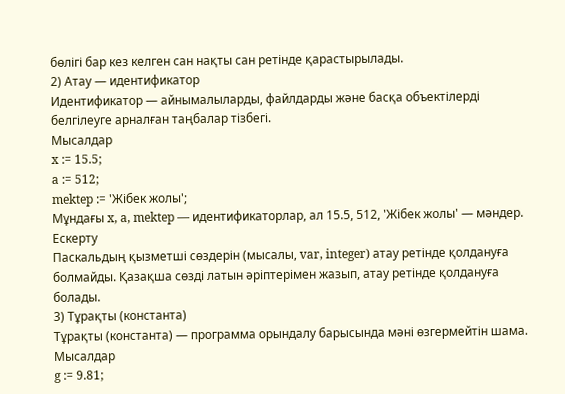бөлігі бар кез келген сан нақты сан ретінде қарастырылады.
2) Атау — идентификатор
Идентификатор — айнымалыларды, файлдарды және басқа объектілерді белгілеуге арналған таңбалар тізбегі.
Мысалдар
x := 15.5;
a := 512;
mektep := 'Жібек жолы';
Мұндағы x, a, mektep — идентификаторлар, ал 15.5, 512, 'Жібек жолы' — мәндер.
Ескерту
Паскальдың қызметші сөздерін (мысалы, var, integer) атау ретінде қолдануға болмайды. Қазақша сөзді латын әріптерімен жазып, атау ретінде қолдануға болады.
3) Тұрақты (константа)
Тұрақты (константа) — программа орындалу барысында мәні өзгермейтін шама.
Мысалдар
g := 9.81;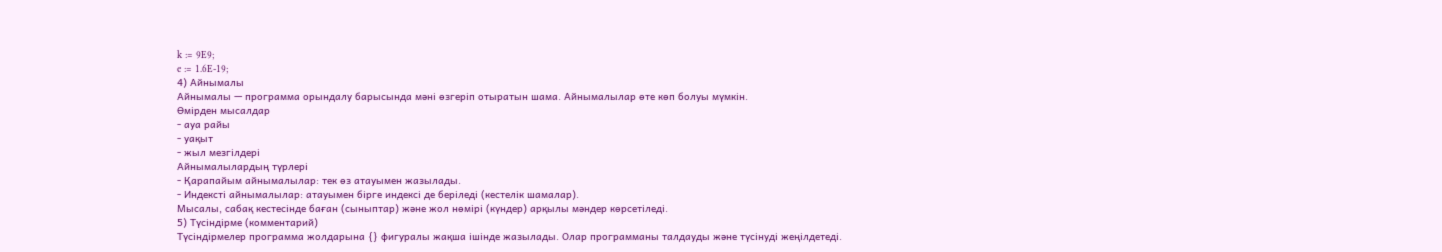k := 9E9;
e := 1.6E-19;
4) Айнымалы
Айнымалы — программа орындалу барысында мәні өзгеріп отыратын шама. Айнымалылар өте көп болуы мүмкін.
Өмірден мысалдар
- ауа райы
- уақыт
- жыл мезгілдері
Айнымалылардың түрлері
- Қарапайым айнымалылар: тек өз атауымен жазылады.
- Индексті айнымалылар: атауымен бірге индексі де беріледі (кестелік шамалар).
Мысалы, сабақ кестесінде баған (сыныптар) және жол нөмірі (күндер) арқылы мәндер көрсетіледі.
5) Түсіндірме (комментарий)
Түсіндірмелер программа жолдарына {} фигуралы жақша ішінде жазылады. Олар программаны талдауды және түсінуді жеңілдетеді.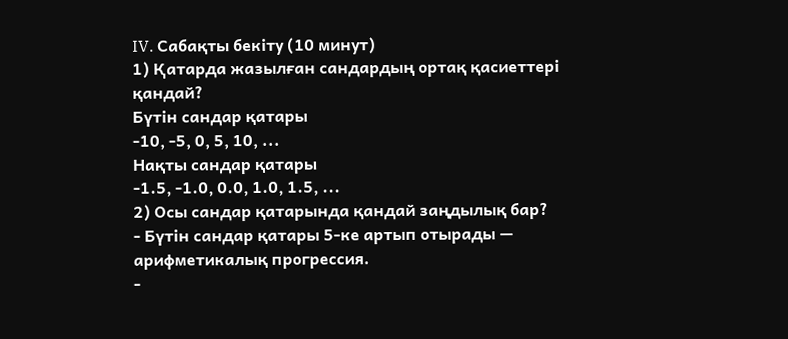IV. Сабақты бекіту (10 минут)
1) Қатарда жазылған сандардың ортақ қасиеттері қандай?
Бүтін сандар қатары
-10, -5, 0, 5, 10, ...
Нақты сандар қатары
-1.5, -1.0, 0.0, 1.0, 1.5, ...
2) Осы сандар қатарында қандай заңдылық бар?
- Бүтін сандар қатары 5-ке артып отырады — арифметикалық прогрессия.
-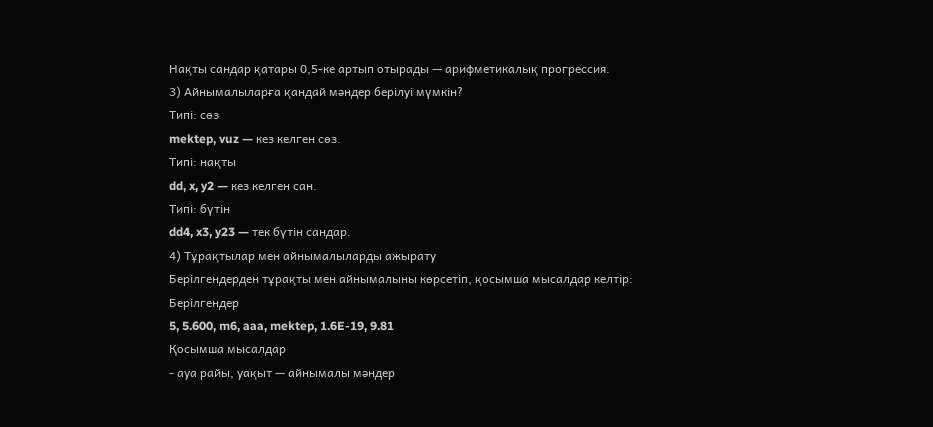Нақты сандар қатары 0,5-ке артып отырады — арифметикалық прогрессия.
3) Айнымалыларға қандай мәндер берілуі мүмкін?
Типі: сөз
mektep, vuz — кез келген сөз.
Типі: нақты
dd, x, y2 — кез келген сан.
Типі: бүтін
dd4, x3, y23 — тек бүтін сандар.
4) Тұрақтылар мен айнымалыларды ажырату
Берілгендерден тұрақты мен айнымалыны көрсетіп, қосымша мысалдар келтір:
Берілгендер
5, 5.600, m6, aaa, mektep, 1.6E-19, 9.81
Қосымша мысалдар
- ауа райы, уақыт — айнымалы мәндер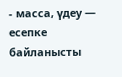- масса, үдеу — есепке байланысты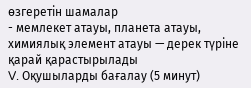өзгеретін шамалар
- мемлекет атауы, планета атауы, химиялық элемент атауы — дерек түріне қарай қарастырылады
V. Оқушыларды бағалау (5 минут)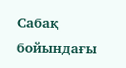Сабақ бойындағы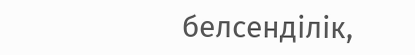белсенділік,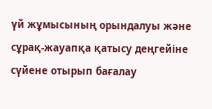үй жұмысының орындалуы және сұрақ-жауапқа қатысу деңгейіне сүйене отырып бағалау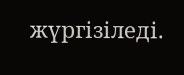жүргізіледі.